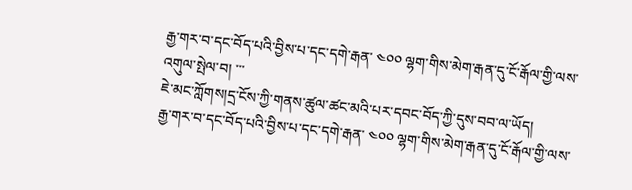རྒྱ་གར་བ་དང་བོད་པའི་བྱིས་པ་དང་དགེ་རྒན་ ༤༠༠ ལྷག་གིས་མེག་རྒན་དུ་ངོ་རྒོལ་གྱི་ལས་འགུལ་སྤེལ་བ། ་་་
ཇེ་མང་ཀློགས།དྲ་ངོས་ཀྱི་གནས་ཚུལ་ཚང་མའི་པར་དབང་བོད་ཀྱི་དུས་བབ་ལ་ཡོད།
རྒྱ་གར་བ་དང་བོད་པའི་བྱིས་པ་དང་དགེ་རྒན་ ༤༠༠ ལྷག་གིས་མེག་རྒན་དུ་ངོ་རྒོལ་གྱི་ལས་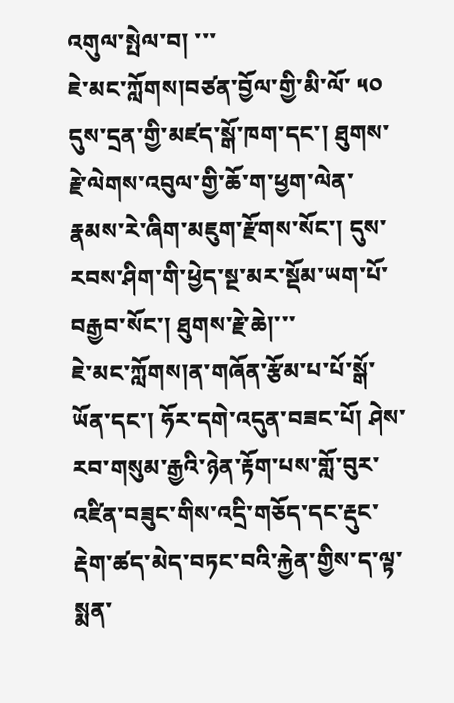འགུལ་སྤེལ་བ། ་་་
ཇེ་མང་ཀློགས།བཙན་བྱོལ་གྱི་མི་ལོ་ ༥༠ དུས་དྲན་གྱི་མཛད་སྒོ་ཁག་དང་། ཐུགས་རྗེ་ལེགས་འབུལ་གྱི་ཆོ་ག་ཕྱག་ལེན་རྣམས་རེ་ཞིག་མཇུག་རྫོགས་སོང་། དུས་རབས་ཤིག་གི་ཕྱེད་སྔ་མར་སྡོམ་ཡག་པོ་བརྒྱབ་སོང་། ཐུགས་རྗེ་ཆེ།་་་
ཇེ་མང་ཀློགས།ན་གཞོན་རྩོམ་པ་པོ་སྒོ་ཡོན་དང་། ཧོར་དགེ་འདུན་བཟང་པོ། ཤེས་རབ་གསུམ་རྒྱའི་ཉེན་རྟོག་པས་གློ་བུར་འཛིན་བཟུང་གིས་འདྲི་གཅོད་དང་རྡུང་ རྡེག་ཚད་མེད་བཏང་བའི་རྐྱེན་གྱིས་ད་ལྟ་སྨན་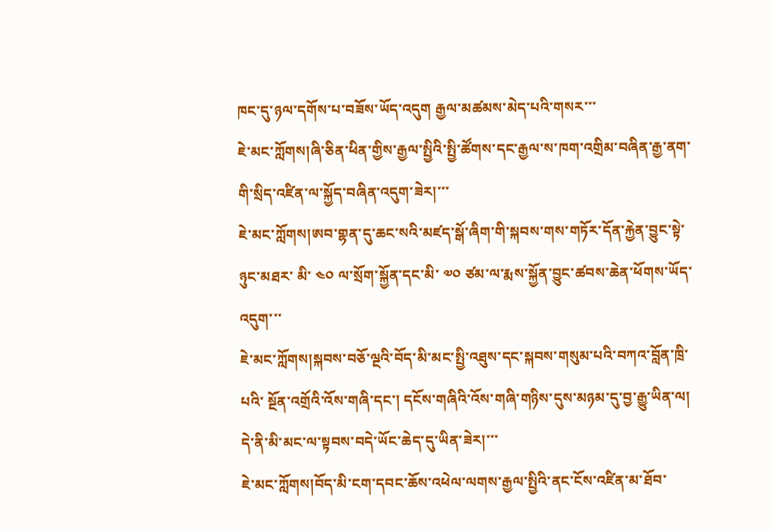ཁང་དུ་ཉལ་དགོས་པ་བཟོས་ཡོད་འདུག རྒྱལ་མཚམས་མེད་པའི་གསར་་་
ཇེ་མང་ཀློགས།ཞི་ཅིན་ཕིན་གྱིས་རྒྱལ་སྤྱིའི་སྤྱི་ཚོགས་དང་རྒྱལ་ས་ཁག་འགྲིམ་བཞིན་རྒྱ་ནག་གི་སྲིད་འཛིན་ལ་སྐྱོད་བཞིན་འདུག་ཟེར།་་་
ཇེ་མང་ཀློགས།ཨབ་གྷན་དུ་ཆང་སའི་མཛད་སྒོ་ཞིག་གི་སྐབས་གས་གཏོར་དོན་རྐྱེན་བྱུང་སྟེ་ཉུང་མཐར་ མི་ ༤༠ ལ་སྲོག་སྐྱོན་དང་མི་ ༧༠ ཙམ་ལ་རྨས་སྐྱོན་བྱུང་ཚབས་ཆེན་ཕོགས་ཡོད་འདུག་་་
ཇེ་མང་ཀློགས།སྐབས་བཅོ་ལྔའི་བོད་མི་མང་སྤྱི་འཐུས་དང་སྐབས་གསུམ་པའི་བཀའ་བློན་ཁྲི་པའི་ སྔོན་འགྲོའི་འོས་གཞི་དང་། དངོས་གཞིའི་འོས་གཞི་གཉིས་དུས་མཉམ་དུ་བྱ་རྒྱུ་ཡིན་ལ། དེ་ནི་མི་མང་ལ་སྟབས་བདེ་ཡོང་ཆེད་དུ་ཡིན་ཟེར།་་་
ཇེ་མང་ཀློགས།བོད་མི་ངག་དབང་ཆོས་འཕེལ་ལགས་རྒྱལ་སྤྱིའི་ནང་ངོས་འཛིན་མ་ཐོབ་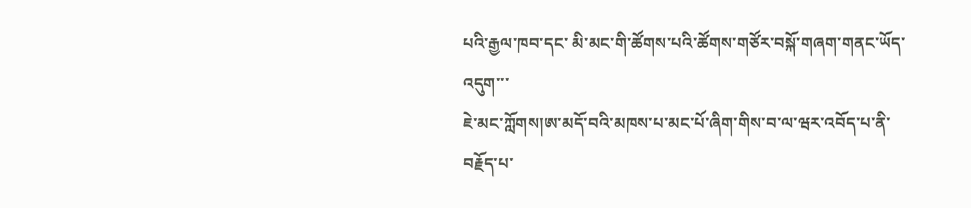པའི་རྒྱལ་ཁབ་དང་ མི་མང་གི་ཚོགས་པའི་ཚོགས་གཙོར་བསྐོ་གཞག་གནང་ཡོད་འདུག་་་
ཇེ་མང་ཀློགས།ཨ་མདོ་བའི་མཁས་པ་མང་པོ་ཞིག་གིས་བ་ལ་ཝར་འབོད་པ་ནི་བརྗོད་པ་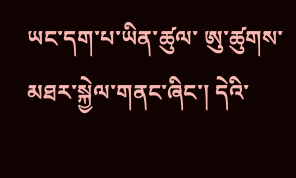ཡང་དག་པ་ཡིན་ཚུལ་ ཨུ་ཚུགས་མཐར་སྐྱེལ་གནང་ཞིང་། དེའི་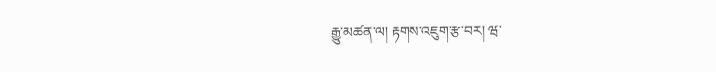རྒྱུ་མཚན་ལ། རྟགས་འཇུག་རྩ་བར། ཝ་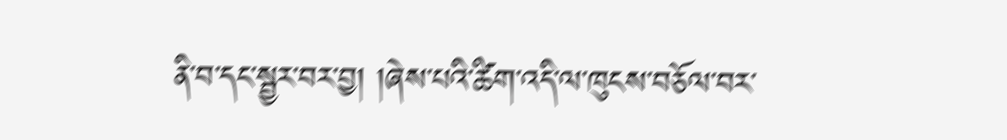ནི་བ་དང་སྦྱར་བར་བྱ། །ཞེས་པའི་ཚིག་འདི་ལ་ཁུངས་བཅོལ་བར་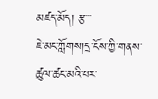མཛད་མོད། རྩ་་་
ཇེ་མང་ཀློགས།དྲ་ངོས་ཀྱི་གནས་ཚུལ་ཚང་མའི་པར་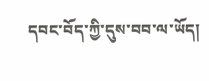དབང་བོད་ཀྱི་དུས་བབ་ལ་ཡོད།